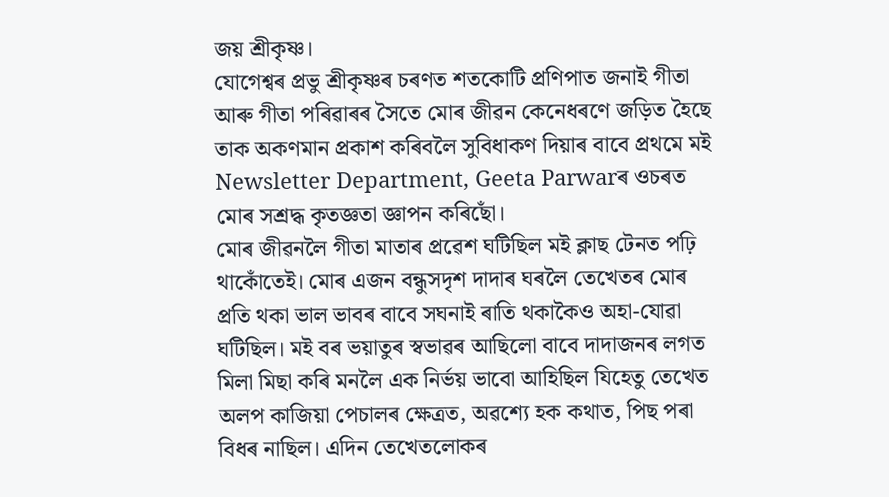জয় শ্ৰীকৃষ্ণ।
যোগেশ্বৰ প্ৰভু শ্ৰীকৃষ্ণৰ চৰণত শতকোটি প্ৰণিপাত জনাই গীতা আৰু গীতা পৰিৱাৰৰ সৈতে মোৰ জীৱন কেনেধৰণে জড়িত হৈছে তাক অকণমান প্ৰকাশ কৰিবলৈ সুবিধাকণ দিয়াৰ বাবে প্ৰথমে মই Newsletter Department, Geeta Parwarৰ ওচৰত মোৰ সশ্ৰদ্ধ কৃতজ্ঞতা জ্ঞাপন কৰিছোঁ।
মোৰ জীৱনলৈ গীতা মাতাৰ প্ৰৱেশ ঘটিছিল মই ক্লাছ টেনত পঢ়ি থাকোঁতেই। মোৰ এজন বন্ধুসদৃশ দাদাৰ ঘৰলৈ তেখেতৰ মোৰ প্ৰতি থকা ভাল ভাবৰ বাবে সঘনাই ৰাতি থকাকৈও অহা-যোৱা ঘটিছিল। মই বৰ ভয়াতুৰ স্বভাৱৰ আছিলো বাবে দাদাজনৰ লগত মিলা মিছা কৰি মনলৈ এক নিৰ্ভয় ভাবো আহিছিল যিহেতু তেখেত অলপ কাজিয়া পেচালৰ ক্ষেত্ৰত, অৱশ্যে হক কথাত, পিছ পৰা বিধৰ নাছিল। এদিন তেখেতলোকৰ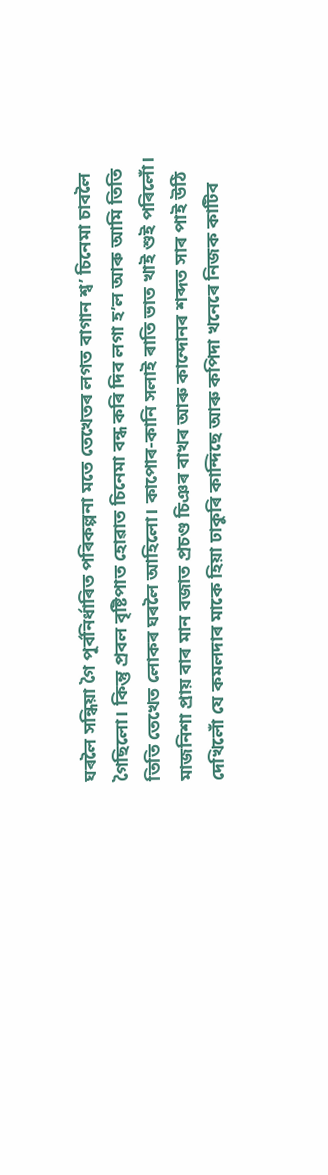ঘৰলৈ সন্ধিয়া গৈ পূৰ্বনিৰ্ধাৰিত পৰিকল্পনা মতে তেখেতৰ লগত বাগান শ্ব’ চিনেমা চাবলৈ গৈছিলো। কিন্তু প্ৰবল বৃষ্টিপাত হোৱাত চিনেমা বন্ধ কৰি দিব লগা হ’ল আৰু আমি তিতি তিতি তেখেত লোকৰ ঘৰলৈ আহিলো। কাপোৰ-কানি সলাই ৰাতি ভাত খাই শুই পৰিলোঁ। মাজনিশা প্ৰায় বাৰ মান বজাত প্ৰচণ্ড চিঞৰ বাখৰ আৰু কান্দোনৰ শব্দত সাৰ পাই উঠি দেখিলোঁ যে কমলদাৰ মাকে হিয়া ঢাকুৰি কান্দিছে আৰু কপিদা খনেৰে নিজক কাটিব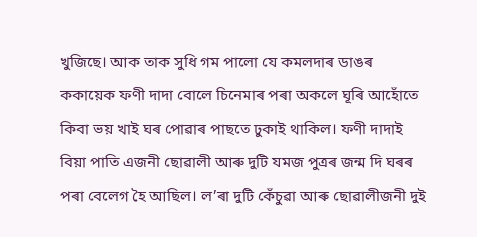খুজিছে। আক তাক সুধি গম পালো যে কমলদাৰ ডাঙৰ ককায়েক ফণী দাদা বোলে চিনেমাৰ পৰা অকলে ঘূৰি আহোঁতে কিবা ভয় খাই ঘৰ পোৱাৰ পাছতে ঢুকাই থাকিল। ফণী দাদাই বিয়া পাতি এজনী ছোৱালী আৰু দুটি যমজ পুত্ৰৰ জন্ম দি ঘৰৰ পৰা বেলেগ হৈ আছিল। ল’ৰা দুটি কেঁচুৱা আৰু ছোৱালীজনী দুই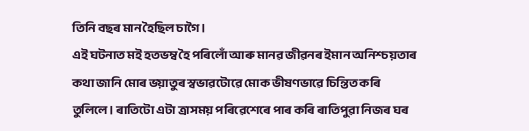তিনি বছৰ মান হৈছিল চাগৈ।
এই ঘটনাত মই হতভম্ব হৈ পৰিলোঁ আৰু মানৱ জীৱনৰ ইমান অনিশ্চয়তাৰ কথা জানি মোৰ ভয়াতুৰ স্বভাৱটোৱে মোক ভীষণভাৱে চিন্তিত কৰি তুলিলে। ৰাতিটো এটা ত্ৰাসময় পৰিৱেশেৰে পাৰ কৰি ৰাতিপুৱা নিজৰ ঘৰ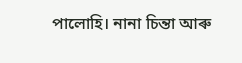পালোহি। নানা চিন্তা আৰু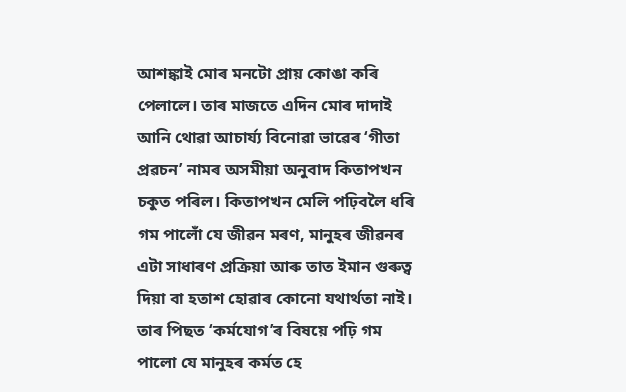আশঙ্কাই মোৰ মনটো প্ৰায় কোঙা কৰি পেলালে। তাৰ মাজতে এদিন মোৰ দাদাই আনি থোৱা আচাৰ্য্য বিনোৱা ভাৱেৰ ‘গীতা প্ৰৱচন’ নামৰ অসমীয়া অনুবাদ কিতাপখন চকুত পৰিল। কিতাপখন মেলি পঢ়িবলৈ ধৰি গম পালোঁ যে জীৱন মৰণ, মানুহৰ জীৱনৰ এটা সাধাৰণ প্ৰক্ৰিয়া আৰু তাত ইমান গুৰুত্ব দিয়া বা হতাশ হোৱাৰ কোনো যথাৰ্থতা নাই। তাৰ পিছত ‘কৰ্মযোগ’ৰ বিষয়ে পঢ়ি গম পালো যে মানুহৰ কৰ্মত হে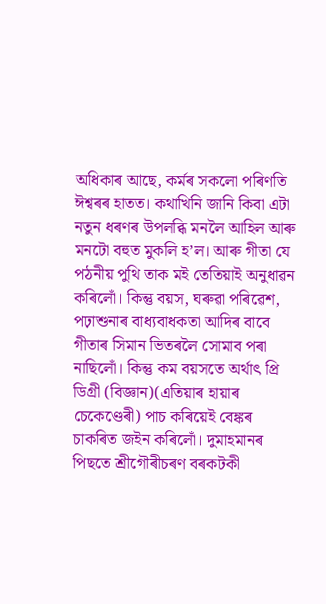অধিকাৰ আছে, কৰ্মৰ সকলো পৰিণতি ঈশ্বৰৰ হাতত। কথাখিনি জানি কিবা এটা নতুন ধৰণৰ উপলব্ধি মনলৈ আহিল আৰু মনটো বহুত মুকলি হ’ল। আৰু গীতা যে পঠনীয় পুথি তাক মই তেতিয়াই অনুধাৱন কৰিলোঁ। কিন্তু বয়স, ঘৰুৱা পৰিৱেশ, পঢ়াশুনাৰ বাধ্যবাধকতা আদিৰ বাবে গীতাৰ সিমান ভিতৰলৈ সোমাব পৰা নাছিলোঁ। কিন্তু কম বয়সতে অৰ্থাৎ প্ৰি ডিগ্ৰী (বিজ্ঞান)(এতিয়াৰ হায়াৰ চেকেণ্ডেৰী) পাচ কৰিয়েই বেঙ্কৰ চাকৰিত জইন কৰিলোঁ। দুমাহমানৰ পিছতে শ্ৰীগৌৰীচৰণ বৰকটকী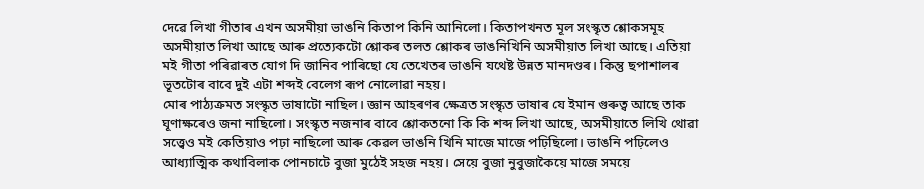দেৱে লিখা গীতাৰ এখন অসমীয়া ভাঙনি কিতাপ কিনি আনিলো। কিতাপখনত মূল সংস্কৃত শ্লোকসমূহ অসমীয়াত লিখা আছে আৰু প্ৰত্যেকটো শ্লোকৰ তলত শ্লোকৰ ভাঙনিখিনি অসমীয়াত লিখা আছে। এতিয়া মই গীতা পৰিৱাৰত যোগ দি জানিব পাৰিছো যে তেখেতৰ ভাঙনি যথেষ্ট উন্নত মানদণ্ডৰ। কিন্তু ছপাশালৰ ভূতটোৰ বাবে দুই এটা শব্দই বেলেগ ৰূপ নোলোৱা নহয়।
মোৰ পাঠ্যক্ৰমত সংস্কৃত ভাষাটো নাছিল। জ্ঞান আহৰণৰ ক্ষেত্ৰত সংস্কৃত ভাষাৰ যে ইমান গুৰুত্ব আছে তাক ঘূণাক্ষৰেও জনা নাছিলো। সংস্কৃত নজনাৰ বাবে শ্লোকতনো কি কি শব্দ লিখা আছে, অসমীয়াতে লিখি থোৱা সত্ত্বেও মই কেতিয়াও পঢ়া নাছিলো আৰু কেৱল ভাঙনি খিনি মাজে মাজে পঢ়িছিলো। ভাঙনি পঢ়িলেও আধ্যাত্মিক কথাবিলাক পোনচাটে বুজা মুঠেই সহজ নহয়। সেয়ে বুজা নুবুজাকৈয়ে মাজে সময়ে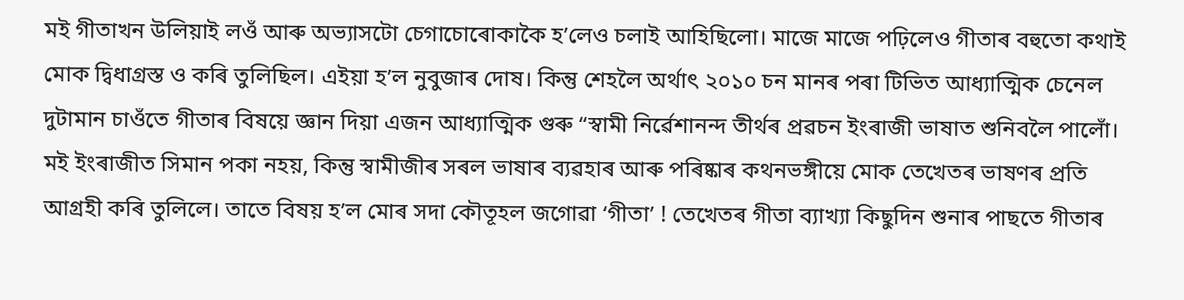মই গীতাখন উলিয়াই লওঁ আৰু অভ্যাসটো চেগাচোৰোকাকৈ হ’লেও চলাই আহিছিলো। মাজে মাজে পঢ়িলেও গীতাৰ বহুতো কথাই মোক দ্বিধাগ্ৰস্ত ও কৰি তুলিছিল। এইয়া হ’ল নুবুজাৰ দোষ। কিন্তু শেহলৈ অৰ্থাৎ ২০১০ চন মানৰ পৰা টিভিত আধ্যাত্মিক চেনেল দুটামান চাওঁতে গীতাৰ বিষয়ে জ্ঞান দিয়া এজন আধ্যাত্মিক গুৰু “স্বামী নিৰ্ৱেশানন্দ তীৰ্থৰ প্ৰৱচন ইংৰাজী ভাষাত শুনিবলৈ পালোঁ। মই ইংৰাজীত সিমান পকা নহয়, কিন্তু স্বামীজীৰ সৰল ভাষাৰ ব্যৱহাৰ আৰু পৰিষ্কাৰ কথনভঙ্গীয়ে মোক তেখেতৰ ভাষণৰ প্ৰতি আগ্ৰহী কৰি তুলিলে। তাতে বিষয় হ’ল মোৰ সদা কৌতূহল জগোৱা ‘গীতা’ ! তেখেতৰ গীতা ব্যাখ্যা কিছুদিন শুনাৰ পাছতে গীতাৰ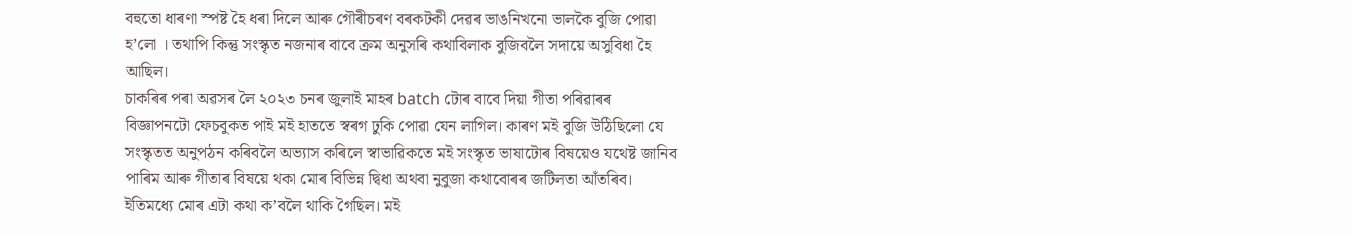বহুতো ধাৰণা স্পষ্ট হৈ ধৰা দিলে আৰু গৌৰীচৰণ বৰকটকী দেৱৰ ভাঙনিখনো ভালকৈ বুজি পোৱা হ’লো । তথাপি কিন্তু সংস্কৃত নজনাৰ বাবে ক্ৰম অনুসৰি কথাবিলাক বুজিবলৈ সদায়ে অসুবিধা হৈ আছিল।
চাকৰিৰ পৰা অৱসৰ লৈ ২০২৩ চনৰ জুলাই মাহৰ batch টোৰ বাবে দিয়া গীতা পৰিৱাৰৰ বিজ্ঞাপনটো ফেচবুকত পাই মই হাততে স্বৰগ ঢুকি পোৱা যেন লাগিল। কাৰণ মই বুজি উঠিছিলো যে সংস্কৃতত অনুপঠন কৰিবলৈ অভ্যাস কৰিলে স্বাভাৱিকতে মই সংস্কৃত ভাষাটোৰ বিষয়েও যথেষ্ট জানিব পাৰিম আৰু গীতাৰ বিষয়ে থকা মোৰ বিভিন্ন দ্বিধা অথবা নুবুজা কথাবোৰৰ জটিলতা আঁতৰিব। ইতিমধ্যে মোৰ এটা কথা ক’বলৈ থাকি গৈছিল। মই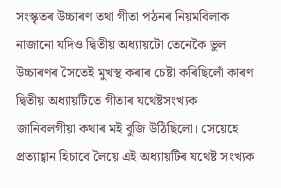সংস্কৃতৰ উচ্চাৰণ তথা গীতা পঠনৰ নিয়মবিলাক নাজানো যদিও দ্বিতীয় অধ্যায়টো তেনেকৈ ভুল উচ্চাৰণৰ সৈতেই মুখস্থ কৰাৰ চেষ্টা কৰিছিলোঁ কাৰণ দ্বিতীয় অধ্যায়টিতে গীতাৰ যথেষ্টসংখ্যক জানিবলগীয়া কথাৰ মই বুজি উঠিছিলো। সেয়েহে প্ৰত্যাহ্বান হিচাবে লৈয়ে এই অধ্যায়টিৰ যথেষ্ট সংখ্যক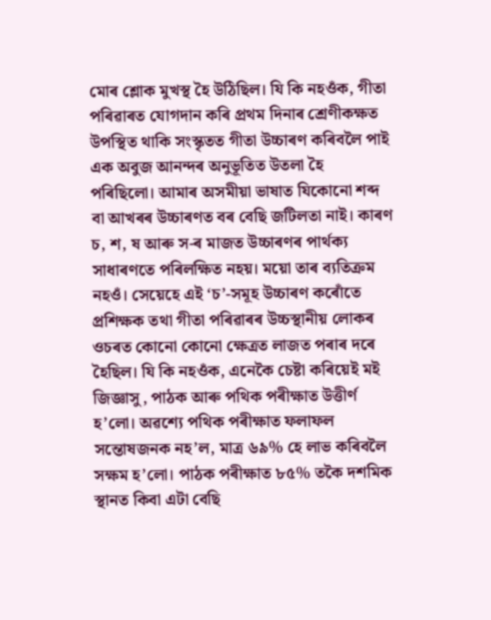মোৰ শ্লোক মুখস্থ হৈ উঠিছিল। যি কি নহওঁক, গীতা পৰিৱাৰত যোগদান কৰি প্ৰথম দিনাৰ শ্ৰেণীকক্ষত উপস্থিত থাকি সংস্কৃতত গীতা উচ্চাৰণ কৰিবলৈ পাই এক অবুজ আনন্দৰ অনুভূতিত উতলা হৈ পৰিছিলো। আমাৰ অসমীয়া ভাষাত যিকোনো শব্দ বা আখৰৰ উচ্চাৰণত বৰ বেছি জটিলতা নাই। কাৰণ চ, শ, ষ আৰু স-ৰ মাজত উচ্চাৰণৰ পাৰ্থক্য সাধাৰণতে পৰিলক্ষিত নহয়। ময়ো তাৰ ব্যতিক্ৰম নহওঁ। সেয়েহে এই ‘চ’-সমূহ উচ্চাৰণ কৰোঁতে প্ৰশিক্ষক তথা গীতা পৰিৱাৰৰ উচ্চস্থানীয় লোকৰ ওচৰত কোনো কোনো ক্ষেত্ৰত লাজত পৰাৰ দৰে হৈছিল। যি কি নহওঁক, এনেকৈ চেষ্টা কৰিয়েই মই জিজ্ঞাসু, পাঠক আৰু পথিক পৰীক্ষাত উত্তীৰ্ণ হ’লো। অৱশ্যে পথিক পৰীক্ষাত ফলাফল সন্তোষজনক নহ’ল, মাত্ৰ ৬৯% হে লাভ কৰিবলৈ সক্ষম হ’লো। পাঠক পৰীক্ষাত ৮৫% তকৈ দশমিক স্থানত কিবা এটা বেছি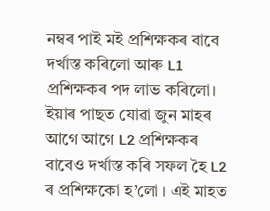নম্বৰ পাই মই প্ৰশিক্ষকৰ বাবে দৰ্খাস্ত কৰিলো আৰু L1 প্ৰশিক্ষকৰ পদ লাভ কৰিলো। ইয়াৰ পাছত যোৱা জুন মাহৰ আগে আগে L2 প্ৰশিক্ষকৰ বাবেও দৰ্খাস্ত কৰি সফল হৈ L2 ৰ প্ৰশিক্ষকো হ’লো । এই মাহত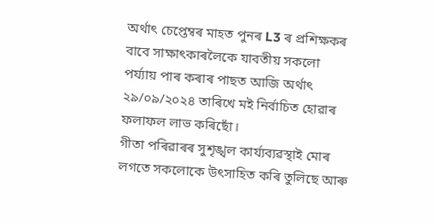অৰ্থাৎ চেপ্তেম্বৰ মাহত পুনৰ L3 ৰ প্ৰশিক্ষকৰ বাবে সাক্ষাৎকাৰলৈকে যাবতীয় সকলো পৰ্য্যায় পাৰ কৰাৰ পাছত আজি অৰ্থাৎ ২৯/০৯/২০২৪ তাৰিখে মই নিৰ্বাচিত হোৱাৰ ফলাফল লাভ কৰিছোঁ।
গীতা পৰিৱাৰৰ সুশৃঙ্খল কাৰ্য্যব্যৱস্থাই মোৰ লগতে সকলোকে উৎসাহিত কৰি তুলিছে আৰু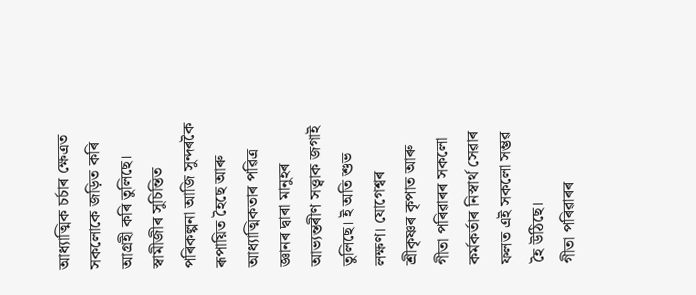আধ্যাত্মিক চৰ্চাৰ ক্ষেত্ৰত সকলোকে জড়িত কৰি আগ্ৰহী কৰি তুলিছে। স্বামীজীৰ সুচিন্তিত পৰিকল্পনা আজি সুন্দৰকৈ ৰূপায়িত হৈছে আৰু আধ্যাত্মিকতাৰ পৱিত্ৰ জ্ঞানৰ দ্বাৰা মানুহৰ আভ্যন্তৰীণ সত্ত্বাক জগাই তুলিছে। ই অতি শুভ লক্ষণ। যোগেশ্বৰ শ্ৰীকৃষ্ণৰ কৃপাত আৰু গীতা পৰিৱাৰৰ সকলো কৰ্মকৰ্তাৰ নিস্বাৰ্থ সেৱাৰ ফলত এই সকলো সম্ভৱ হৈ উঠিছে।
গীতা পৰিৱাৰৰ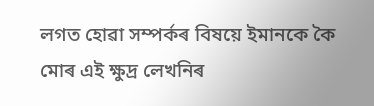লগত হোৱা সম্পৰ্কৰ বিষয়ে ইমানকে কৈ মোৰ এই ক্ষুদ্ৰ লেখনিৰ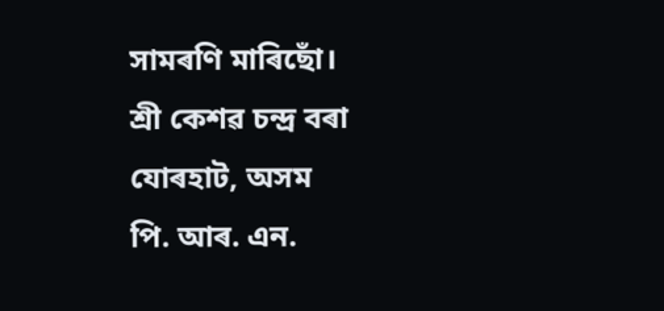সামৰণি মাৰিছোঁ।
শ্ৰী কেশৱ চন্দ্ৰ বৰা
যোৰহাট, অসম
পি. আৰ. এন.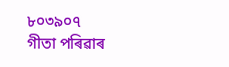৮০৩৯০৭
গীতা পৰিৱাৰ